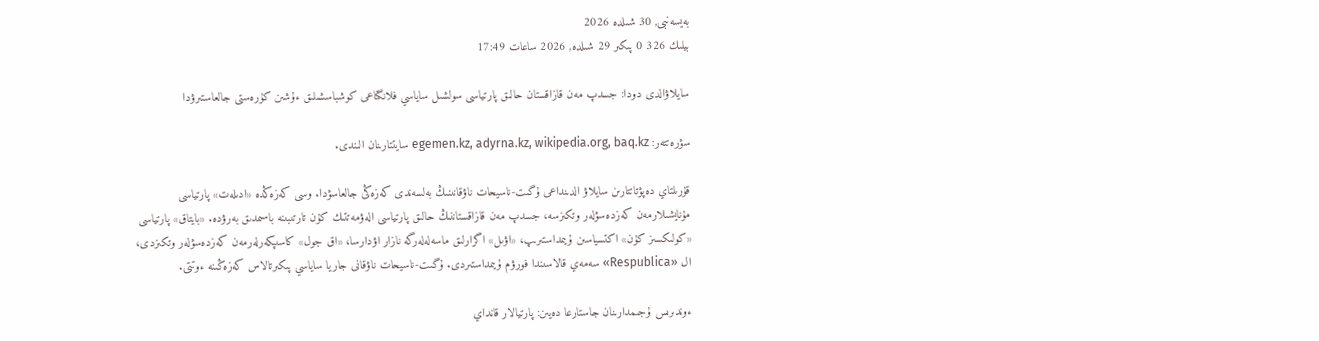بەيسەنبى, 30 شىلدە 2026
بيلىك 326 0 پىكىر 29 شىلدە, 2026 ساعات 17:49

سايلاۋالدى دودا: جسدپ مەن قازاقستان حالىق پارتياسى سولشىل ساياسي فلانگتاعى كوشباسشىلىق ءۇشىن كۇرەستى جالعاستىرۋدا

سۋرەتتەر: egemen.kz, adyrna.kz, wikipedia.org, baq.kz سايتتارىنان الىندى.

قۇرىلتاي دەپۋتاتتارىن سايلاۋ الدىنداعى ۇگىت-ناسيحات ناۋقانىنىڭ بەلسەندى كەزەڭى جالعاسۋدا. وسى كەزەڭدە «ادىلەت» پارتياسى مۇنايشىلارمەن كەزدەسۋلەر وتكىزسە، جسدپ مەن قازاقستاننىڭ حالىق پارتياسى الەۋمەتتىك كۇن تارتىبىنە باسىمدىق بەرۋدە. «بايتاق» پارتياسى «كولىكسىز كۇن» اكتسياسىن ۇيىمداستىرىپ، «اۋىل» اگرارلىق ماسەلەلەرگە نازار اۋدارسا، «اق جول» كاسىپكەرلەرمەن كەزدەسۋلەر وتكىزدى، ال «Respublica» سەمەي قالاسىندا فورۋم ۇيىمداستىردى. ۇگىت-ناسيحات ناۋقانى جاريا ساياسي پىكىرتالاس كەزەڭىنە ءوتتى.

ءوندىرىس ۇجىمدارىنان جاستارعا دەيىن: پارتيالار قانداي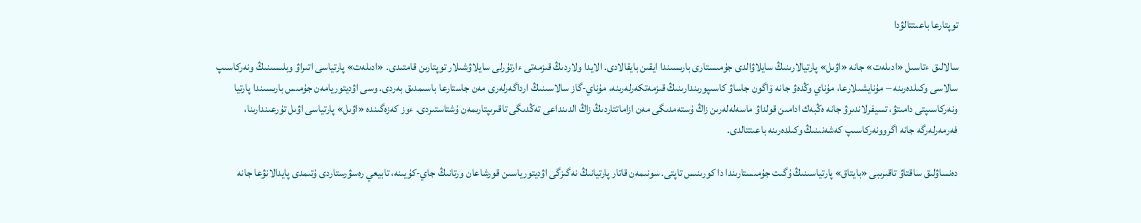توپتارعا باعىتتالۋدا

سالالىق ءتاسىل «ادىلەت» جانە «اۋىل» پارتيالارىنىڭ سايلاۋالدى جۇمىستارى بارىسىندا ايقىن بايقالادى. الايدا ولاردىڭ قىزمەتى ءارتۇرلى سايلاۋشىلار توپتارىن قامتىدى. «ادىلەت» پارتياسى اتىراۋ وبلىسىنىڭ ونەركاسىپ سالاسى وكىلدەرىنە – مۇنايشىلارعا، مۇناي وڭدەۋ جانە ۆاگون جاساۋ كاسىپورىندارىنىڭ قىزمەتكەرلەرىنە، مۇناي-گاز سالاسىنىڭ ارداگەرلەرى مەن جاستارعا باسىمدىق بەردى. وسى اۋديتوريامەن جۇمىس بارىسىندا پارتيا ونەركاسىپتى دامىتۋ، تسيفرلاندىرۋ جانە ەڭبەك ادامىن قولداۋ ماسەلەلەرىن زاڭ ۇستەمدىگى مەن ازاماتتاردىڭ زاڭ الدىنداعى تەڭدىگى تاقىرىپتارىمەن ۇشتاستىردى. ءوز كەزەگىندە «اۋىل» پارتياسى اۋىل تۇرعىندارىنا، فەرمەرلەرگە جانە اگروونەركاسىپ كەشەنىنىڭ وكىلدەرىنە باعىتتالدى.

دەنساۋلىق ساقتاۋ تاقىرىبى «بايتاق» پارتياسىنىڭ ۇگىت جۇمىستارىندا دا كورىنىس تاپتى. سونىمەن قاتار پارتيانىڭ نەگىزگى اۋديتورياسىن قورشاعان ورتانىڭ جاي-كۇيىنە، تابيعي رەسۋرستاردى ۇتىمدى پايدالانۋعا جانە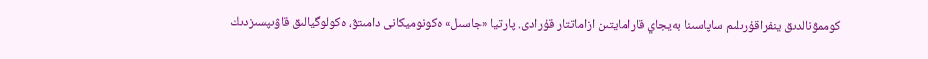كوممۋنالدىق ينفراقۇرىلىم ساپاسىنا بەيجاي قارامايتىن ازاماتتار قۇرادى. پارتيا «جاسىل» ەكونوميكانى دامىتۋ، ەكولوگيالىق قاۋىپسىزدىك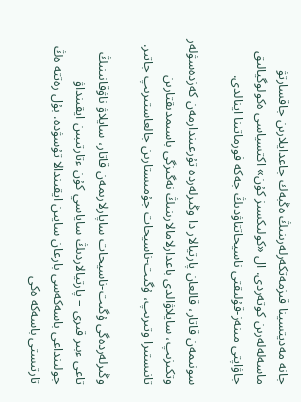جانە مەديتسينا قىزمەتكەرلەرىنىڭ ەڭبەك جاعدايلارىن جاقسارتۋ ماسەلەلەرىن كوتەردى. ال «كولىكسىز كۇن» اكتسياسى ەكولوگيالىق جاۋاپتى مىنەز-قۇلىقتى ناسيحاتتاۋدىڭ جەكە فورماتىنا اينالدى.

سونىمەن قاتار، قالعان پارتيالار دا وڭىرلەردە تۇرعىندارمەن كەزدەسۋلەر وتكىزىپ، سايلاۋالدى باعدارلامالارىنىڭ نەگىزگى باسىمدىقتارىن تانىستىرا وتىرىپ، ۇگىت-ناسيحات جۇمىستارىن جالعاستىرىپ جاتىر.

وڭىرلەردەگى ۇگىت-ناسيحات ساپارلارىمەن قاتار، سايلاۋ ناۋقانىنىڭ تاعى ءبىر قىرى – پارتيالاردىڭ ساياسي كۇن ءتارتىبىن ايقىنداۋ جولىنداعى باسەكەسى بارعان سايىن ايقىندالا تۇسۋدە. بۇل رەتتە ەڭ تارتىستى باسەكە ەكى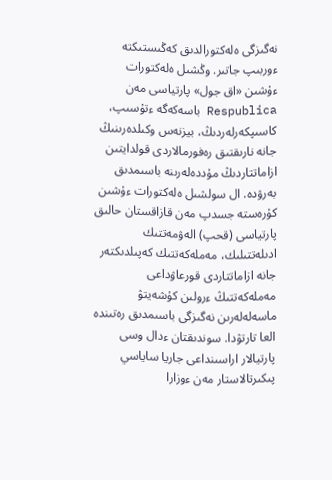نەگىزگى ەلەكتورالدىق كەڭىستىكتە ءوربىپ جاتىر. وڭشىل ەلەكتورات ءۇشىن «اق جول» پارتياسى مەن Respublica باسەكەگە ءتۇسىپ، كاسىپكەرلەردىڭ، بيزنەس وكىلدەرىنىڭ جانە نارىقتىق رەفورمالاردى قولدايتىن ازاماتتاردىڭ مۇددەلەرىنە باسىمدىق بەرۋدە. ال سولشىل ەلەكتورات ءۇشىن كۇرەستە جسدپ مەن قازاقستان حالىق پارتياسى (قحپ) الەۋمەتتىك ادىلەتتىلىك، مەملەكەتتىك كەپىلدىكتەر جانە ازاماتتاردى قورعاۋداعى مەملەكەتتىڭ ءرولىن كۇشەيتۋ ماسەلەلەرىن نەگىزگى باسىمدىق رەتىندە العا تارتۋدا. سوندىقتان ءدال وسى پارتيالار اراسىنداعى جاريا ساياسي پىكىرتالاستار مەن ءوزارا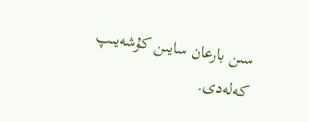سىن بارعان سايىن كۇشەيىپ كەلەدى.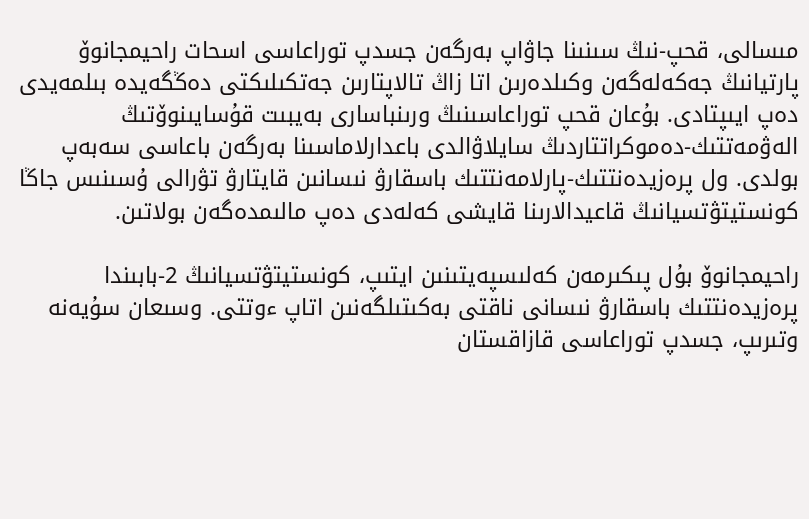مىسالى، قحپ-نىڭ سىنىنا جاۋاپ بەرگەن جسدپ توراعاسى اسحات راحيمجانوۆ پارتيانىڭ جەكەلەگەن وكىلدەرىن اتا زاڭ تالاپتارىن جەتكىلىكتى دەڭگەيدە بىلمەيدى دەپ ايىپتادى. بۇعان قحپ توراعاسىنىڭ ورىنباسارى بەيبىت قۇسايىنوۆتىڭ الەۋمەتتىك-دەموكراتتاردىڭ سايلاۋالدى باعدارلاماسىنا بەرگەن باعاسى سەبەپ بولدى. ول پرەزيدەنتتىك-پارلامەنتتىك باسقارۋ نىسانىن قايتارۋ تۋرالى ۇسىنىس جاڭا كونستيتۋتسيانىڭ قاعيدالارىنا قايشى كەلەدى دەپ مالىمدەگەن بولاتىن.

راحيمجانوۆ بۇل پىكىرمەن كەلىسپەيتىنىن ايتىپ، كونستيتۋتسيانىڭ 2-بابىندا پرەزيدەنتتىك باسقارۋ نىسانى ناقتى بەكىتىلگەنىن اتاپ ءوتتى. وسىعان سۇيەنە وتىرىپ، جسدپ توراعاسى قازاقستان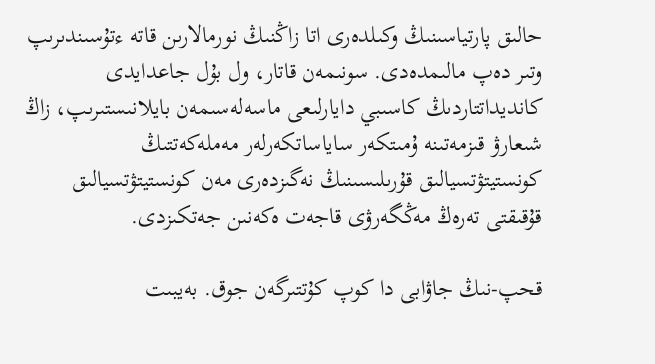حالىق پارتياسىنىڭ وكىلدەرى اتا زاڭنىڭ نورمالارىن قاتە ءتۇسىندىرىپ وتىر دەپ مالىمدەدى. سونىمەن قاتار، ول بۇل جاعدايدى كانديداتتاردىڭ كاسىبي دايارلىعى ماسەلەسىمەن بايلانىستىرىپ، زاڭ شىعارۋ قىزمەتىنە ۇمىتكەر ساياساتكەرلەر مەملەكەتتىڭ كونستيتۋتسيالىق قۇرىلىسىنىڭ نەگىزدەرى مەن كونستيتۋتسيالىق قۇقىقتى تەرەڭ مەڭگەرۋى قاجەت ەكەنىن جەتكىزدى.

قحپ-نىڭ جاۋابى دا كوپ كۇتتىرگەن جوق. بەيبىت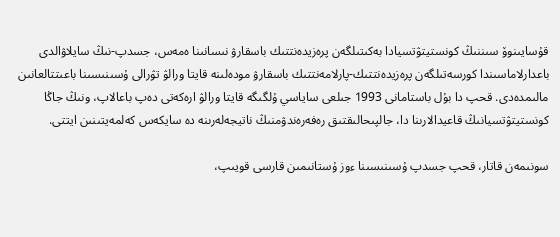قۇسايىنوۆ سىننىڭ كونستيتۋتسيادا بەكىتىلگەن پرەزيدەنتتىك باسقارۋ نىسانىنا ەمەس، جسدپ-نىڭ سايلاۋالدى باعدارلاماسىندا كورسەتىلگەن پرەزيدەنتتىك-پارلامەنتتىك باسقارۋ مودەلىنە قايتا ورالۋ تۋرالى ۇسىنىسىنا باعىتتالعانىن مالىمدەدى. قحپ دا بۇل باستامانى 1993 جىلعى ساياسي ۇلگىگە قايتا ورالۋ ارەكەتى دەپ باعالاپ، ونىڭ جاڭا كونستيتۋتسيانىڭ قاعيدالارىنا دا، جالپىحالىقتىق رەفەرەندۋمنىڭ ناتيجەلەرىنە دە سايكەس كەلمەيتىنىن ايتتى.

سونىمەن قاتار، قحپ جسدپ ۇسىنىسىنا ءوز ۇستانىمىن قارسى قويىپ،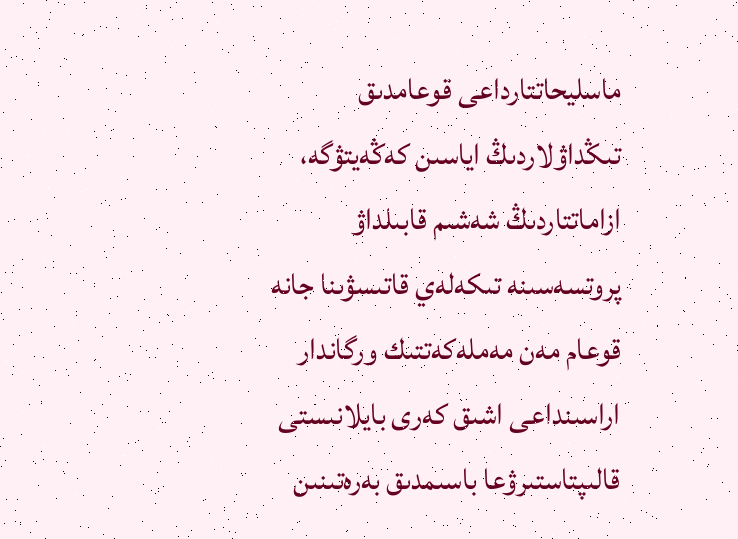ماسليحاتتارداعى قوعامدىق تىڭداۋلاردىڭ اياسىن كەڭەيتۋگە، ازاماتتاردىڭ شەشىم قابىلداۋ پروتسەسىنە تىكەلەي قاتىسۋىنا جانە قوعام مەن مەملەكەتتىك ورگاندار اراسىنداعى اشىق كەرى بايلانىستى قالىپتاستىرۋعا باسىمدىق بەرەتىنىن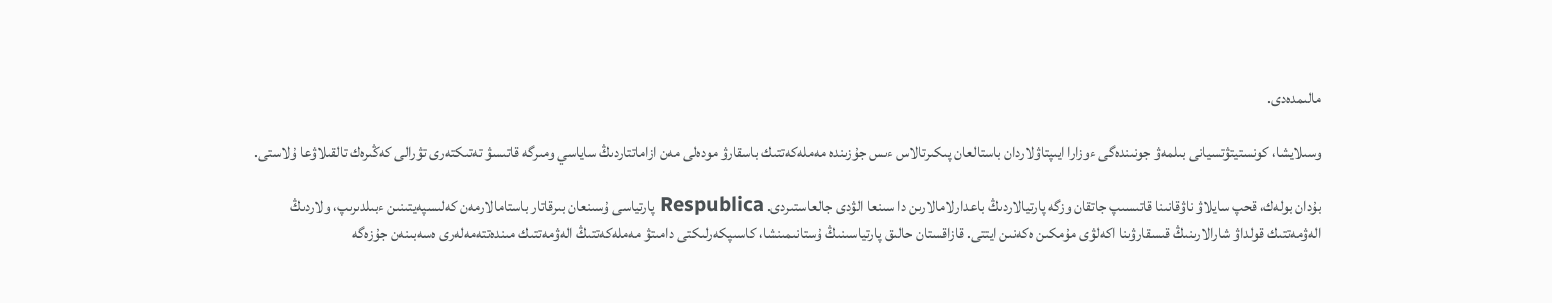مالىمدەدى.

وسىلايشا، كونستيتۋتسيانى بىلمەۋ جونىندەگى ءوزارا ايىپتاۋلاردان باستالعان پىكىرتالاس ءىس جۇزىندە مەملەكەتتىك باسقارۋ مودەلى مەن ازاماتتاردىڭ ساياسي ومىرگە قاتىسۋ تەتىكتەرى تۋرالى كەڭىرەك تالقىلاۋعا ۇلاستى.

بۇدان بولەك، قحپ سايلاۋ ناۋقانىنا قاتىسىپ جاتقان وزگە پارتيالاردىڭ باعدارلامالارىن دا سىنعا الۋدى جالعاستىردى. Respublica پارتياسى ۇسىنعان بىرقاتار باستامالارمەن كەلىسپەيتىنىن ءبىلدىرىپ، ولاردىڭ الەۋمەتتىك قولداۋ شارالارىنىڭ قىسقارۋىنا اكەلۋى مۇمكىن ەكەنىن ايتتى. قازاقستان حالىق پارتياسىنىڭ ۇستانىمىنشا، كاسىپكەرلىكتى دامىتۋ مەملەكەتتىڭ الەۋمەتتىك مىندەتتەمەلەرى ەسەبىنەن جۇزەگە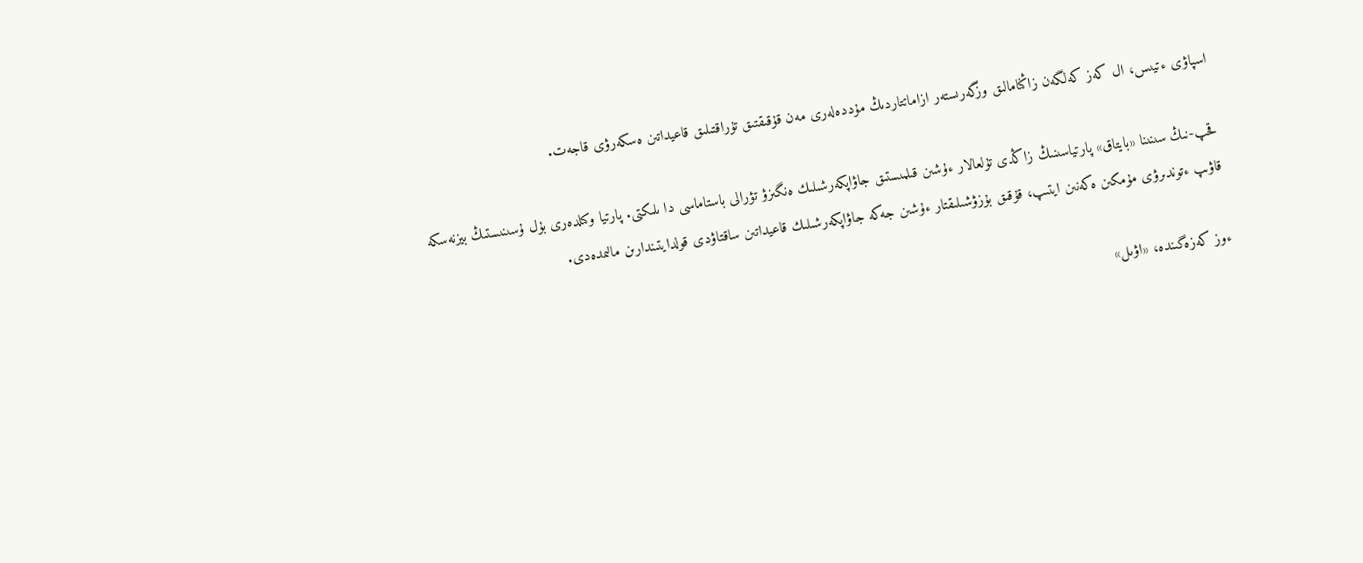اسپاۋى ءتيىس، ال كەز كەلگەن زاڭنامالىق وزگەرىستەر ازاماتتاردىڭ مۇددەلەرى مەن قۇقىقتىق تۇراقتىلىق قاعيداتىن ەسكەرۋى قاجەت.

قحپ-نىڭ سىنىنا «بايتاق» پارتياسىنىڭ زاڭدى تۇلعالار ءۇشىن قىلمىستىق جاۋاپكەرشىلىك ەنگىزۋ تۋرالى باستاماسى دا ىلىكتى. پارتيا وكىلدەرى بۇل ۇسىنىستىڭ بيزنەسكە قاۋىپ ءتوندىرۋى مۇمكىن ەكەنىن ايتىپ، قۇقىق بۇزۋشىلىقتار ءۇشىن جەكە جاۋاپكەرشىلىك قاعيداتىن ساقتاۋدى قولدايتىندارىن مالىمدەدى.

ءوز كەزەگىندە، «اۋىل»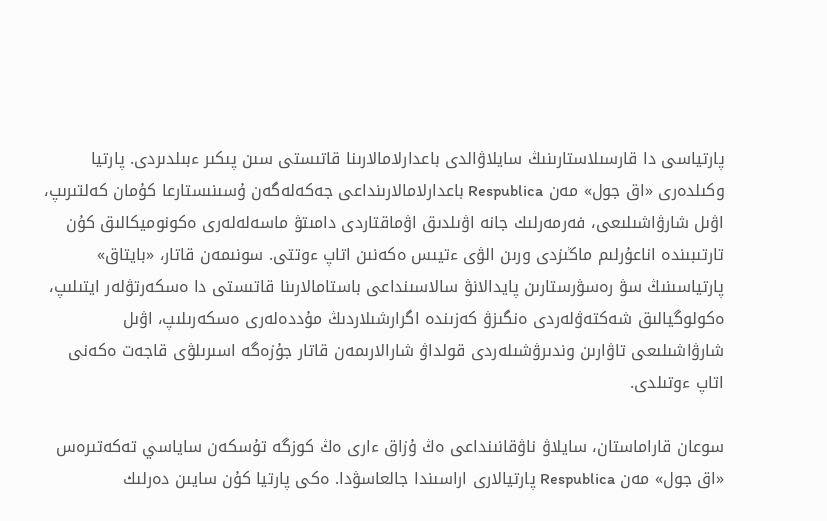پارتياسى دا قارسىلاستارىنىڭ سايلاۋالدى باعدارلامالارىنا قاتىستى سىن پىكىر ءبىلدىردى. پارتيا وكىلدەرى «اق جول» مەن Respublica باعدارلامالارىنداعى جەكەلەگەن ۇسىنىستارعا كۇمان كەلتىرىپ، اۋىل شارۋاشىلىعى، فەرمەرلىك جانە اۋىلدىق اۋماقتاردى دامىتۋ ماسەلەلەرى ەكونوميكالىق كۇن تارتىبىندە اناعۇرلىم ماڭىزدى ورىن الۋى ءتيىس ەكەنىن اتاپ ءوتتى. سونىمەن قاتار، «بايتاق» پارتياسىنىڭ سۋ رەسۋرستارىن پايدالانۋ سالاسىنداعى باستامالارىنا قاتىستى دا ەسكەرتۋلەر ايتىلىپ، ەكولوگيالىق شەكتەۋلەردى ەنگىزۋ كەزىندە اگرارشىلاردىڭ مۇددەلەرى ەسكەرىلىپ، اۋىل شارۋاشىلىعى تاۋارىن وندىرۋشىلەردى قولداۋ شارالارىمەن قاتار جۇزەگە اسىرىلۋى قاجەت ەكەنى اتاپ ءوتىلدى.

سوعان قاراماستان، سايلاۋ ناۋقانىنداعى ەڭ ۇزاق ءارى ەڭ كوزگە تۇسكەن ساياسي تەكەتىرەس «اق جول» مەن Respublica پارتيالارى اراسىندا جالعاسۋدا. ەكى پارتيا كۇن سايىن دەرلىك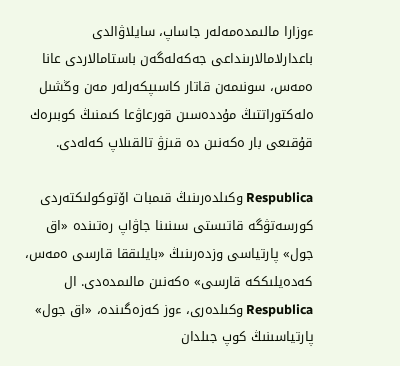ءوزارا مالىمدەمەلەر جاساپ، سايلاۋالدى باعدارلامالارىنداعى جەكەلەگەن باستامالاردى عانا ەمەس، سونىمەن قاتار كاسىپكەرلەر مەن وڭشىل ەلەكتوراتتىڭ مۇددەسىن قورعاۋعا كىمنىڭ كوبىرەك قۇقىعى بار ەكەنىن دە قىزۋ تالقىلاپ كەلەدى.

Respublica وكىلدەرىنىڭ قىمبات اۆتوكولىكتەردى كورسەتۋگە قاتىستى سىنىنا جاۋاپ رەتىندە «اق جول» پارتياسى وزدەرىنىڭ «بايلىققا قارسى ەمەس، كەدەيلىككە قارسى» ەكەنىن مالىمدەدى. ال Respublica وكىلدەرى، ءوز كەزەگىندە، «اق جول» پارتياسىنىڭ كوپ جىلدان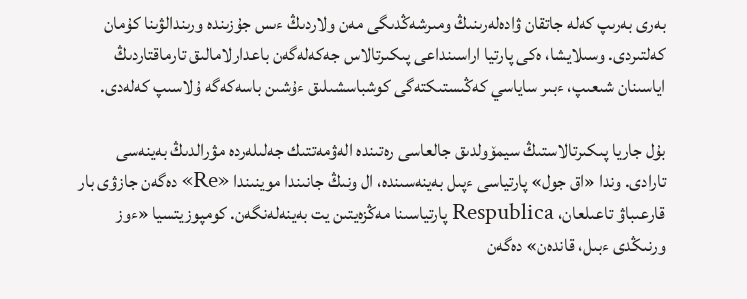بەرى بەرىپ كەلە جاتقان ۋادەلەرىنىڭ ومىرشەڭدىگى مەن ولاردىڭ ءىس جۇزىندە ورىندالۋىنا كۇمان كەلتىردى. وسىلايشا، ەكى پارتيا اراسىنداعى پىكىرتالاس جەكەلەگەن باعدارلامالىق تارماقتاردىڭ اياسىنان شىعىپ، ءبىر ساياسي كەڭىستىكتەگى كوشباسشىلىق ءۇشىن باسەكەگە ۇلاسىپ كەلەدى.

بۇل جاريا پىكىرتالاستىڭ سيمۆولدىق جالعاسى رەتىندە الەۋمەتتىك جەلىلەردە مۋرالدىڭ بەينەسى تارادى. وندا «اق جول» پارتياسى ءپىل بەينەسىندە، ال ونىڭ جانىندا موينىندا «Re» دەگەن جازۋى بار قارعىباۋ تاعىلعان، Respublica پارتياسىنا مەڭزەيتىن يت بەينەلەنگەن. كومپوزيتسيا «ءوز ورنىڭدى ءبىل، قاندەن» دەگەن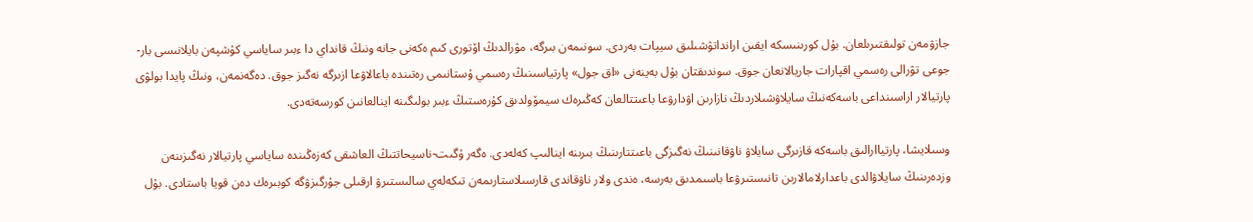جازۋمەن تولىقتىرىلعان. بۇل كورىنىسكە ايقىن ارانداتۋشىلىق سيپات بەردى. سونىمەن بىرگە، مۋرالدىڭ اۆتورى كىم ەكەنى جانە ونىڭ قانداي دا ءبىر ساياسي كۇشپەن بايلانىسى بار-جوعى تۋرالى رەسمي اقپارات جاريالانعان جوق. سوندىقتان بۇل بەينەنى «اق جول» پارتياسىنىڭ رەسمي ۇستانىمى رەتىندە باعالاۋعا ازىرگە نەگىز جوق. دەگەنمەن، ونىڭ پايدا بولۋى پارتيالار اراسىنداعى باسەكەنىڭ سايلاۋشىلاردىڭ نازارىن اۋدارۋعا باعىتتالعان كەڭىرەك سيمۆولدىق كۇرەستىڭ ءبىر بولىگىنە اينالعانىن كورسەتەدى.

وسىلايشا، پارتياارالىق باسەكە قازىرگى سايلاۋ ناۋقانىنىڭ نەگىزگى باعىتتارىنىڭ بىرىنە اينالىپ كەلەدى. ەگەر ۇگىت-ناسيحاتتىڭ العاشقى كەزەڭىندە ساياسي پارتيالار نەگىزىنەن وزدەرىنىڭ سايلاۋالدى باعدارلامالارىن تانىستىرۋعا باسىمدىق بەرسە، ەندى ولار ناۋقاندى قارسىلاستارىمەن تىكەلەي سالىستىرۋ ارقىلى جۇرگىزۋگە كوبىرەك دەن قويا باستادى. بۇل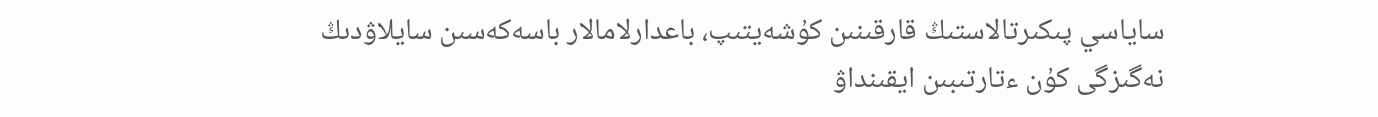ساياسي پىكىرتالاستىڭ قارقىنىن كۇشەيتىپ، باعدارلامالار باسەكەسىن سايلاۋدىڭ نەگىزگى كۇن ءتارتىبىن ايقىنداۋ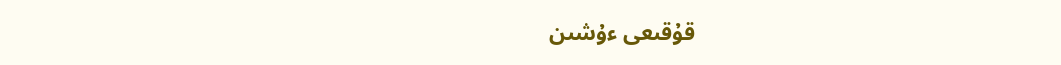قۇقىعى ءۇشىن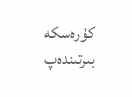كۇرەسكە بىرتىندەپ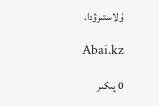ۇلاستىرۋدا.

Abai.kz

0 پىكىر